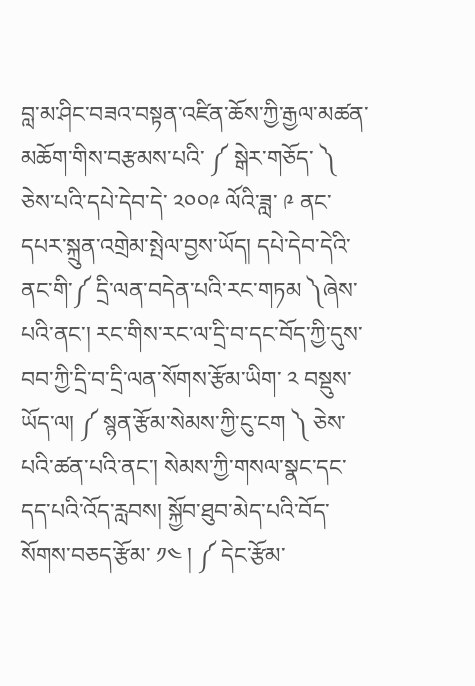བླ་མ་ཤིང་བཟའ་བསྟན་འཛིན་ཆོས་ཀྱི་རྒྱལ་མཚན་མཆོག་གིས་བརྩམས་པའི་ ༼ སྒེར་གཅོད་ ༽ ཅེས་པའི་དཔེ་དེབ་དེ་ ༢༠༠༩ ལོའི་ཟླ་ ༩ ནང་དཔར་སྐྲུན་འགྲེམ་སྤེལ་བྱས་ཡོད། དཔེ་དེབ་དེའི་ནང་གི་༼ དྲི་ལན་བདེན་པའི་རང་གཏམ ༽ཞེས་པའི་ནང་། རང་གིས་རང་ལ་དྲི་བ་དང་བོད་ཀྱི་དུས་བབ་ཀྱི་དྲི་བ་དྲི་ལན་སོགས་རྩོམ་ཡིག་ ༢ བསྡུས་ཡོད་ལ། ༼ སྙན་རྩོམ་སེམས་ཀྱི་ངུ་ངག ༽ ཅེས་པའི་ཚན་པའི་ནང་། སེམས་ཀྱི་གསལ་སྣང་དང་དད་པའི་འོད་རླབས། སྐྱོབ་ཐུབ་མེད་པའི་བོད་སོགས་བཅད་རྩོམ་ ༡༤ ། ༼ དེང་རྩོམ་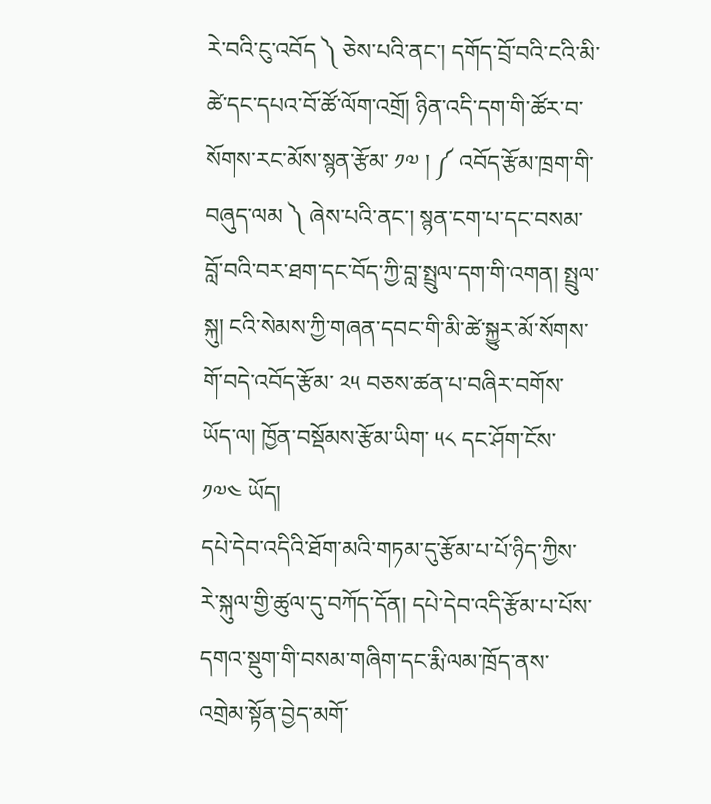རེ་བའི་ངུ་འབོད ༽ ཅེས་པའི་ནང་། དགོད་བྲོ་བའི་ངའི་མི་ཚེ་དང་དཔའ་བོ་ཚོ་ལོག་འགྲོ། ཉིན་འདི་དག་གི་ཚོར་བ་སོགས་རང་མོས་སྙན་རྩོམ་ ༡༧ ། ༼ འབོད་རྩོམ་ཁྲག་གི་བཞུད་ལམ ༽ ཞེས་པའི་ནང་། སྙན་ངག་པ་དང་བསམ་བློ་བའི་བར་ཐག་དང་བོད་ཀྱི་བླ་སྤྲུལ་དག་གི་འགན། སྤྲུལ་སྐུ། ངའི་སེམས་ཀྱི་གཞན་དབང་གི་མི་ཚེ་སྐྱུར་མོ་སོགས་གོ་བདེ་འབོད་རྩོམ་ ༢༥ བཅས་ཚན་པ་བཞིར་བགོས་ཡོད་ལ། ཁྱོན་བསྡོམས་རྩོམ་ཡིག་ ༥༨ དང་ཤོག་ངོས་ ༡༧༤ ཡོད།
དཔེ་དེབ་འདིའི་ཐོག་མའི་གཏམ་དུ་རྩོམ་པ་པོ་ཉིད་ཀྱིས་རེ་སྐུལ་གྱི་ཚུལ་དུ་བཀོད་དོན། དཔེ་དེབ་འདི་རྩོམ་པ་པོས་དགའ་སྡུག་གི་བསམ་གཞིག་དང་རྨི་ལམ་ཁྲོད་ནས་འགྲེམ་སྟོན་བྱེད་མགོ་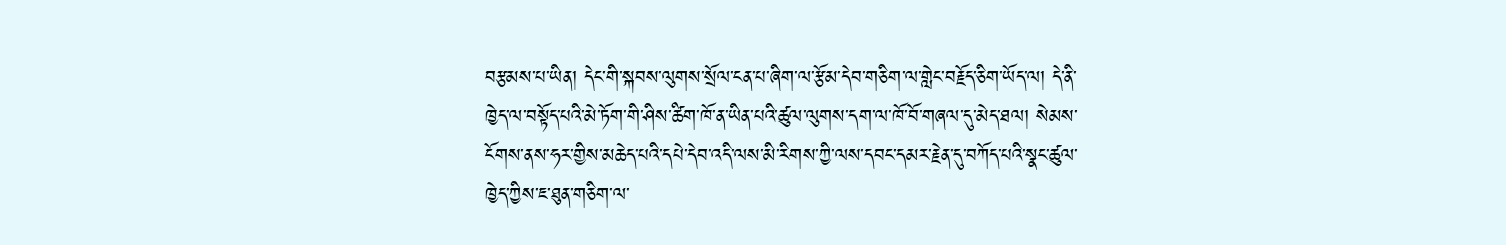བརྩམས་པ་ཡིན། དེང་གི་སྐབས་ལུགས་སྲོལ་ངན་པ་ཞིག་ལ་རྩོམ་དེབ་གཅིག་ལ་གླེང་བརྗོད་ཅིག་ཡོད་ལ། དེ་ནི་ཁྱེད་ལ་བསྟོད་པའི་མེ་ཏོག་གི་ཤིས་ཚིག་ཁོ་ན་ཡིན་པའི་ཚུལ་ལུགས་དག་ལ་ཁོ་བོ་གཞལ་དུ་མེད་ཐལ། སེམས་ངོགས་ནས་ཧར་གྱིས་མཆེད་པའི་དཔེ་དེབ་འདི་ལས་མི་རིགས་ཀྱི་ལས་དབང་དམར་རྗེན་དུ་བཀོད་པའི་སྣང་ཚུལ་ཁྱེད་ཀྱིས་ཇ་ཐུན་གཅིག་ལ་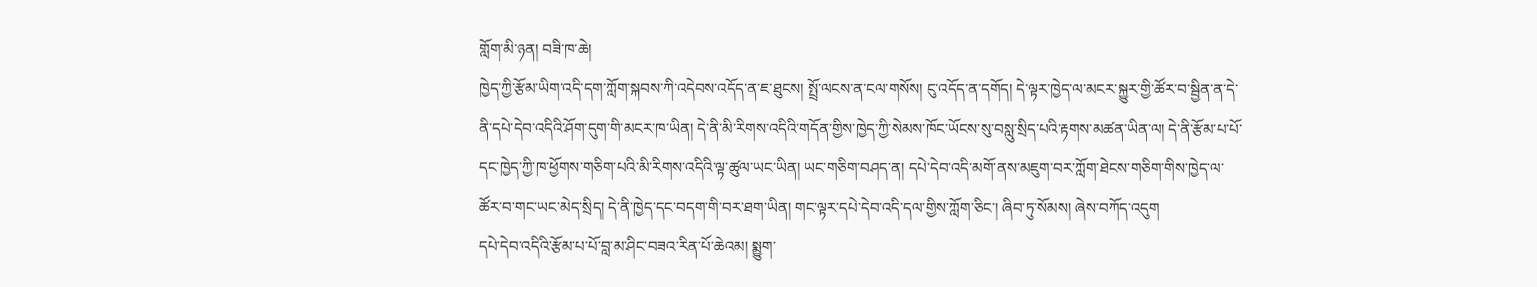གློག་མི་ཉན། བཟི་ཁ་ཆེ།
ཁྱེད་ཀྱི་རྩོམ་ཡིག་འདི་དག་ཀློག་སྐབས་ཀི་འདེབས་འདོད་ན་ཇ་ཐུངས། སྤྲོ་ལངས་ན་ངལ་གསོས། ངུ་འདོད་ན་དགོད། དེ་ལྟར་ཁྱེད་ལ་མངར་སྐྱུར་གྱི་ཚོར་བ་སྦྱིན་ན་དེ་ནི་དཔེ་དེབ་འདིའི་ཤོག་དུག་གི་མངར་ཁ་ཡིན། དེ་ནི་མི་རིགས་འདིའི་གདོན་གྱིས་ཁྱེད་ཀྱི་སེམས་ཁོང་ཡོངས་སུ་བསླུ་སྲིད་པའི་རྟགས་མཚན་ཡིན་ལ། དེ་ནི་རྩོམ་པ་པོ་དང་ཁྱེད་ཀྱི་ཁ་ཕྱོགས་གཅིག་པའི་མི་རིགས་འདིའི་ལྟ་ཚུལ་ཡང་ཡིན། ཡང་གཅིག་བཤད་ན། དཔེ་དེབ་འདི་མགོ་ནས་མཇུག་བར་ཀློག་ཐེངས་གཅིག་གིས་ཁྱེད་ལ་ཚོར་བ་གང་ཡང་མེད་སྲིད། དེ་ནི་ཁྱེད་དང་བདག་གི་བར་ཐག་ཡིན། གང་ལྟར་དཔེ་དེབ་འདི་དལ་གྱིས་ཀློག་ཅིང་། ཞིབ་ཏུ་སོམས། ཞེས་བཀོད་འདུག
དཔེ་དེབ་འདིའི་རྩོམ་པ་པོ་བླ་མ་ཤིང་བཟའ་རིན་པོ་ཆེའམ། སྨྱུག་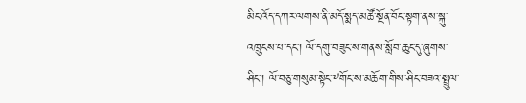མིང་འོད་དཀར་ལགས་ནི་མདོ་སྨད་མཚོ་སྔོན་བོང་སྟག་ནས་སྐུ་འཁྲུངས་པ་དང་། ལོ་དགུ་བཟུང་ས་གནས་སློབ་ཆུང་དུ་ཞུགས་ཤིང་། ལོ་བཅུ་གསུམ་སྟེང་༸གོང་ས་མཆོག་གིས་ཤིང་བཟའ་སྤྲུལ་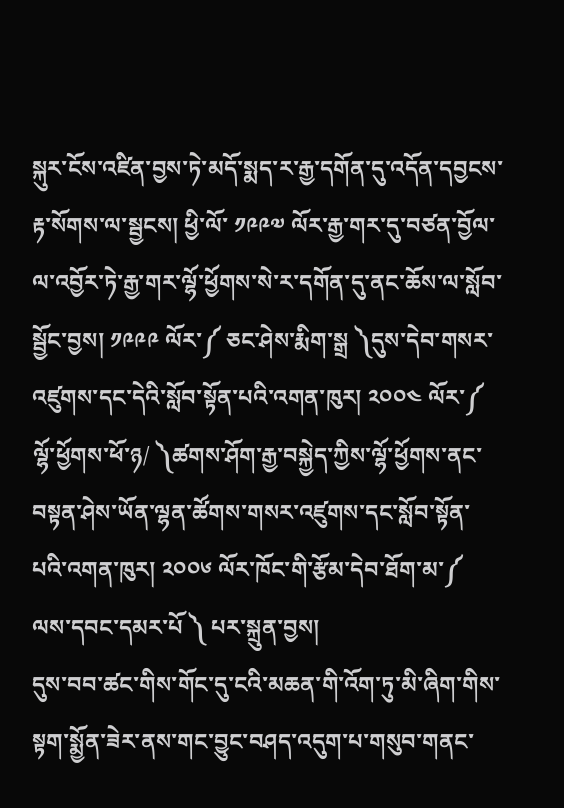སྐུར་ངོས་འཛིན་བྱས་ཏེ་མདོ་སྨད་ར་རྒྱ་དགོན་དུ་འདོན་དབྱངས་རྟ་སོགས་ལ་སྦྱངས། ཕྱི་ལོ་ ༡༩༩༧ ལོར་རྒྱ་གར་དུ་བཙན་བྱོལ་ལ་འབྱོར་ཏེ་རྒྱ་གར་ལྷོ་ཕྱོགས་སེ་ར་དགོན་དུ་ནང་ཆོས་ལ་སློབ་སྦྱོང་བྱས། ༡༩༩༩ ལོར་༼ ཅང་ཤེས་རྨིག་སྒྲ ༽དུས་དེབ་གསར་འཛུགས་དང་དེའི་སློབ་སྟོན་པའི་འགན་ཁུར། ༢༠༠༤ ལོར་༼ ལྷོ་ཕྱོགས་ཕོ་ཉ/ ༽ཚགས་ཤོག་རྒྱ་བསྐྱེད་ཀྱིས་ལྷོ་ཕྱོགས་ནང་བསྟན་ཤེས་ཡོན་ལྷན་ཚོགས་གསར་འཛུགས་དང་སློབ་སྟོན་པའི་འགན་ཁུར། ༢༠༠༦ ལོར་ཁོང་གི་རྩོམ་དེབ་ཐོག་མ་༼ ལས་དབང་དམར་པོ ༽ པར་སྐྲུན་བྱས།
དུས་བབ་ཚང་གིས་གོང་དུ་ངའི་མཆན་གི་འོག་ཏུ་མི་ཞིག་གིས་སྟག་སྨྱོན་ཟེར་ནས་གང་བྱུང་བཤད་འདུག་པ་གསུབ་གནང་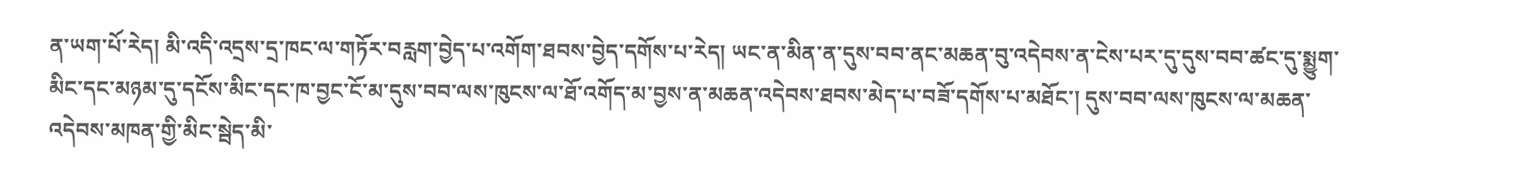ན་ཡག་པོ་རེད། མི་འདི་འདྲས་དྲ་ཁང་ལ་གཏོར་བརླག་བྱེད་པ་འགོག་ཐབས་བྱེད་དགོས་པ་རེད། ཡང་ན་མིན་ན་དུས་བབ་ནང་མཆན་བུ་འདེབས་ན་ངེས་པར་དུ་དུས་བབ་ཚང་དུ་སྨྱུག་མིང་དང་མཉམ་དུ་དངོས་མིང་དང་ཁ་བྱང་ངོ་མ་དུས་བབ་ལས་ཁུངས་ལ་ཐོ་འགོད་མ་བྱས་ན་མཆན་འདེབས་ཐབས་མེད་པ་བཟོ་དགོས་པ་མཐོང་། དུས་བབ་ལས་ཁུངས་ལ་མཆན་འདེབས་མཁན་གྱི་མིང་སྦེད་མི་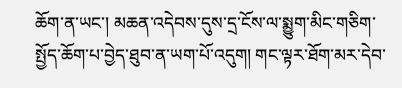ཆོག་ན་ཡང་། མཆན་འདེབས་དུས་དྲ་ངོས་ལ་སྨྱུག་མིང་གཅིག་སྤྱོད་ཆོག་པ་བྱེད་ཐུབ་ན་ཡག་པོ་འདུག། གང་ལྟར་ཐོག་མར་དེབ་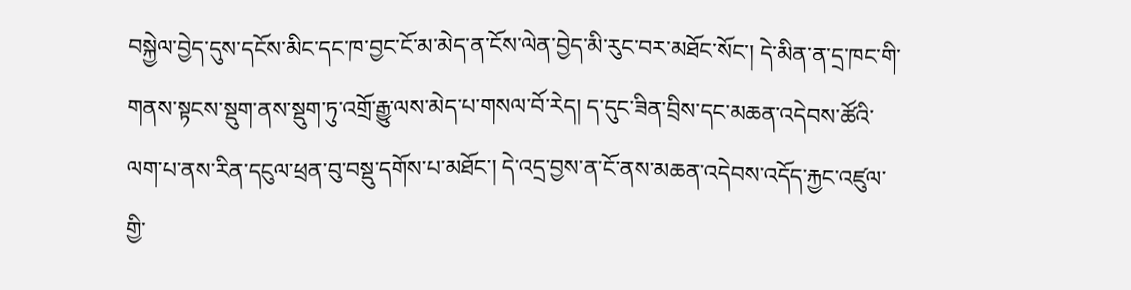བསྐྱེལ་བྱེད་དུས་དངོས་མིང་དང་ཁ་བྱང་ངོ་མ་མེད་ན་ངོས་ལེན་བྱེད་མི་རུང་བར་མཐོང་སོང་། དེ་མིན་ན་དྲ་ཁང་གི་གནས་སྟངས་སྡུག་ནས་སྡུག་ཏུ་འགྲོ་རྒྱུ་ལས་མེད་པ་གསལ་བོ་རེད། ད་དུང་ཟིན་བྲིས་དང་མཆན་འདེབས་ཚོའི་ལག་པ་ནས་རིན་དངུལ་ཕྲན་བུ་བསྡུ་དགོས་པ་མཐོང་། དེ་འདྲ་བྱས་ན་ངོ་ནས་མཆན་འདེབས་འདོད་རྐྱང་འཛུལ་གྱི་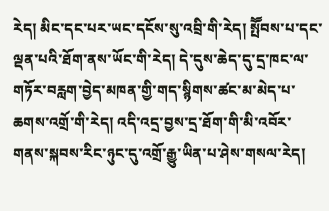རེད། མིང་དང་པར་ཡང་དངོས་སུ་འབྲི་གི་རེད། སྤཽབས་པ་དང་ལྡན་པའི་ཐོག་ནས་ཡོང་གི་རེད། དེ་དུས་ཆེད་དུ་དྲ་ཁང་ལ་གཏོར་བརླག་བྱེད་མཁན་གྱི་གད་སྙིགས་ཚང་མ་མེད་པ་ཆགས་འགྲོ་གི་རེད། འདི་འདྲ་བྱས་དྲ་ཐོག་གི་མི་འབོར་གནས་སྐབས་རིང་ཉུང་དུ་འགྲོ་རྒྱུ་ཡིན་པ་ཤེས་གསལ་རེད།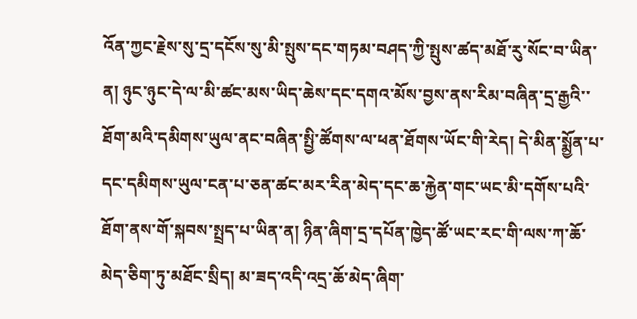འོན་ཀྱང་རྗེས་སུ་དྲ་དངོས་སུ་མི་སྤུས་དང་གཏམ་བཤད་ཀྱི་སྤུས་ཚད་མཐོ་རུ་སོང་བ་ཡིན་ན། ཉུང་ཉུང་དེ་ལ་མི་ཚང་མས་ཡིད་ཆེས་དང་དགའ་མོས་བྱས་ནས་རིམ་བཞིན་དྲ་རྒྱའི་་ཐོག་མའི་དམིགས་ཡུལ་ནང་བཞིན་སྤྱི་ཚོགས་ལ་ཕན་ཐོགས་ཡོང་གི་རེད། དེ་མིན་སྨྱོན་པ་དང་དམིགས་ཡུལ་ངན་པ་ཅན་ཚང་མར་རིན་མེད་དང་ཆ་རྐྱེན་གང་ཡང་མི་དགོས་པའི་ཐོག་ནས་གོ་སྐབས་སྤྲད་པ་ཡིན་ན། ཉིན་ཞིག་དྲ་དཔོན་ཁྱེད་ཚོ་ཡང་རང་གི་ལས་ཀ་ཆོ་མེད་ཅིག་ཏུ་མཐོང་སྲིད། མ་ཟད་འདི་འདྲ་ཆོ་མེད་ཞིག་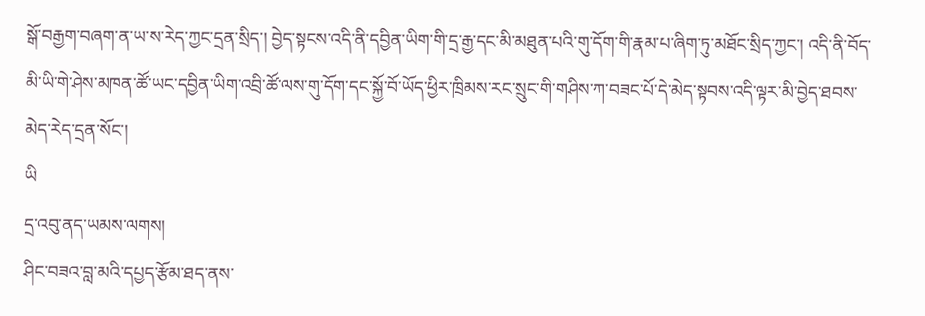སྒོ་བརྒྱག་བཞག་ན་ཡ་ས་རེད་ཀྱང་དྲན་སྲིད་། བྱེད་སྟངས་འདི་ནི་དབྱིན་ཡིག་གི་དྲ་རྒྱ་དང་མི་མཐུན་པའི་གུ་དོག་གི་རྣམ་པ་ཞིག་ཏུ་མཐོང་སྲིད་ཀྱང་། འདི་ནི་བོད་མི་ཡི་གེ་ཤེས་མཁན་ཚོ་ཡང་དབྱིན་ཡིག་འབྲི་ཚོ་ལས་གུ་དོག་དང་སྐྱོ་བོ་ཡོད་ཕྱིར་ཁྲིམས་རང་སྲུང་གི་གཤིས་ཀ་བཟང་པོ་དེ་མེད་སྟབས་འདི་ལྟར་མི་བྱེད་ཐབས་མེད་རེད་དྲན་སོང་།
ཡི
དྲ་འབུ་ནད་ཡམས་ལགས།
ཤིང་བཟའ་བླ་མའི་དཔྱད་རྩོམ་ཐད་ནས་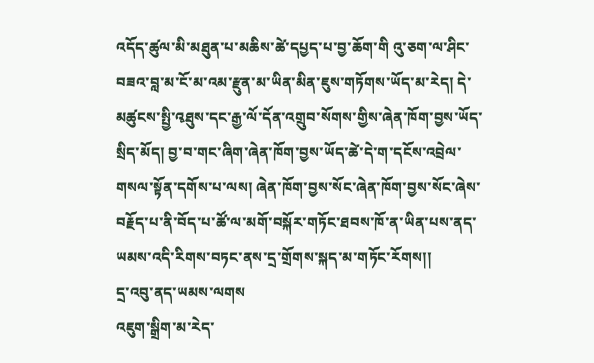འདོད་ཚུལ་མི་མཐུན་པ་མཆིས་ཚེ་དཔྱད་པ་བྱ་ཆོག་གི འུ་ཅག་ལ་ཤིང་བཟའ་བླ་མ་ངོ་མ་འམ་རྫུན་མ་ཡིན་མིན་ཇུས་གཏོགས་ཡོད་མ་རེད། དེ་མཚུངས་སྤྱི་འྭཐུས་དང་རྒྱ་ལོ་དོན་འགྲུབ་སོགས་གྱིས་ཞེན་ཁོག་བྱས་ཡོད་སྲིད་མོད། བྱ་བ་གང་ཞིག་ཞེན་ཁོག་བྱས་ཡོད་ཚེ་དེ་ག་དངོས་འབྲེལ་གསལ་སྟོན་དགོས་པ་ལས། ཞེན་ཁོག་བྱས་སོང་ཞེན་ཁོག་བྱས་སོང་ཞེས་བརྗོད་པ་ནི་བོད་པ་ཚོ་ལ་མགོ་བསྐོར་གཏོང་ཐབས་ཁོ་ན་ཡིན་པས་ནད་ཡམས་འདི་རིགས་བཏང་ནས་དྲ་གྲོགས་སྐད་མ་གཏོང་རོགས།།
དྲ་འབུ་ནད་ཡམས་ལགས
འཇུག་སྒྲིག་མ་རེད་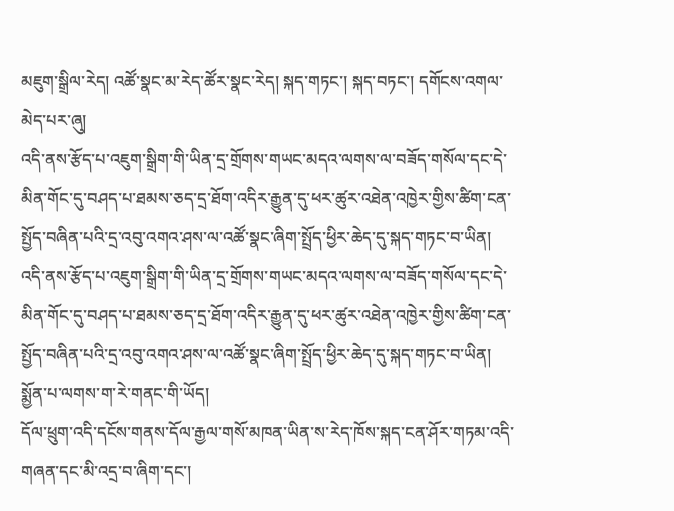མཇུག་སྒྲིལ་རེད། འཚོ་སྣང་མ་རེད་ཚོར་སྣང་རེད། སྐད་གཏང་། སྐད་བཏང་། དགོངས་འགལ་མེད་པར་ཞུ།
འདི་ནས་རྩོད་པ་འཇུག་སྒྲིག་གི་ཡིན་དྲ་གྲོགས་གཡང་མདའ་ལགས་ལ་བཟོད་གསོལ་དང་དེ་མིན་གོང་དུ་བཤད་པ་ཐམས་ཅད་དྲ་ཐོག་འདིར་རྒྱུན་དུ་ཕར་ཚུར་འཐེན་འཁྱེར་གྱིས་ཚིག་ངན་སྤྱོད་བཞིན་པའི་དྲ་འབུ་འགའ་ཤས་ལ་འཚོ་སྣང་ཞིག་སྤྲོད་ཕྱིར་ཆེད་དུ་སྐད་གཏང་བ་ཡིན།
འདི་ནས་རྩོད་པ་འཇུག་སྒྲིག་གི་ཡིན་དྲ་གྲོགས་གཡང་མདའ་ལགས་ལ་བཟོད་གསོལ་དང་དེ་མིན་གོང་དུ་བཤད་པ་ཐམས་ཅད་དྲ་ཐོག་འདིར་རྒྱུན་དུ་ཕར་ཚུར་འཐེན་འཁྱེར་གྱིས་ཚིག་ངན་སྤྱོད་བཞིན་པའི་དྲ་འབུ་འགའ་ཤས་ལ་འཚོ་སྣང་ཞིག་སྤྲོད་ཕྱིར་ཆེད་དུ་སྐད་གཏང་བ་ཡིན།
སྨྱོན་པ་ལགས་ག་རེ་གནང་གི་ཡོད།
དོལ་ཕྲུག་འདི་དངོས་གནས་དོལ་རྒྱལ་གསོ་མཁན་ཡིན་ས་རེད་ཁོས་སྐད་ངན་ཤོར་གཏམ་འདི་གཞན་དང་མི་འདྲ་བ་ཞིག་དང་།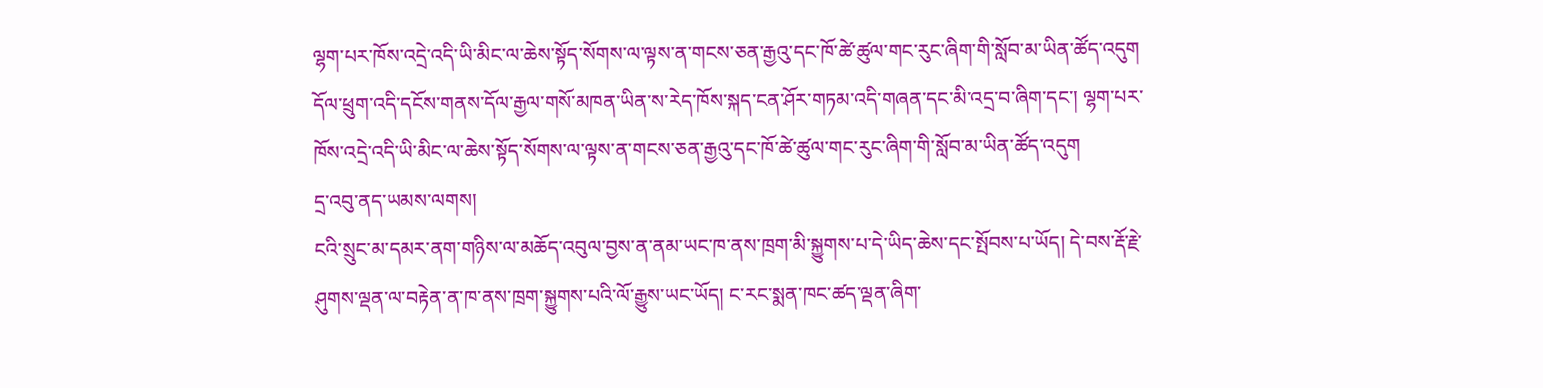ལྷག་པར་ཁོས་འདྲེ་འདི་ཡི་མིང་ལ་ཆེས་སྟོད་སོགས་ལ་ལྟས་ན་གངས་ཅན་རྒྱའུ་དང་ཁོ་ཚེ་ཚུལ་གང་རུང་ཞིག་གི་སློབ་མ་ཡིན་ཚོད་འདུག
དོལ་ཕྲུག་འདི་དངོས་གནས་དོལ་རྒྱལ་གསོ་མཁན་ཡིན་ས་རེད་ཁོས་སྐད་ངན་ཤོར་གཏམ་འདི་གཞན་དང་མི་འདྲ་བ་ཞིག་དང་། ལྷག་པར་ཁོས་འདྲེ་འདི་ཡི་མིང་ལ་ཆེས་སྟོད་སོགས་ལ་ལྟས་ན་གངས་ཅན་རྒྱའུ་དང་ཁོ་ཚེ་ཚུལ་གང་རུང་ཞིག་གི་སློབ་མ་ཡིན་ཚོད་འདུག
དྲ་འབུ་ནད་ཡམས་ལགས།
ངའི་སྲུང་མ་དམར་ནག་གཉིས་ལ་མཆོད་འབུལ་བྱས་ན་ནམ་ཡང་ཁ་ནས་ཁྲག་མི་སྐྱུགས་པ་དེ་ཡིད་ཆེས་དང་སྤོབས་པ་ཡོད། དེ་བས་རྡོ་རྗེ་ཤུགས་ལྡན་ལ་བརྟེན་ན་ཁ་ནས་ཁྲག་སྐྱུགས་པའི་ལོ་རྒྱུས་ཡང་ཡོད། ང་རང་སྨན་ཁང་ཚད་ལྡན་ཞིག་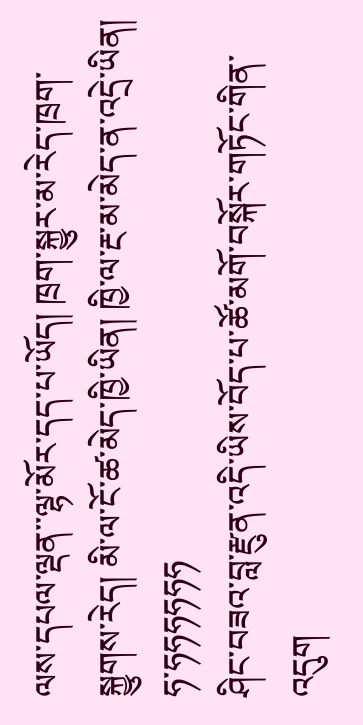ལས་དཔལ་ལྡན་་ལྷ་མོར་དད་པ་ཡོད། ཁྲག་སྐྱུར་མ་རེད་ཁྲག་སྐྱུགས་རེད། མི་ལ་ངོ་ཚ་མེད་ཁྱི་ཡིན། ཁྱི་ལ་རྔ་མ་མེད་ན་འདྲེ་ཡིན། ཧ་ཧཧཧཧཧཧ
ཤིང་བཟའ་བླ་རྫུན་འདི་ཡིས་བོད་པ་ཚོ་མགོ་བསྐོར་གཏོང་གིན་འདུག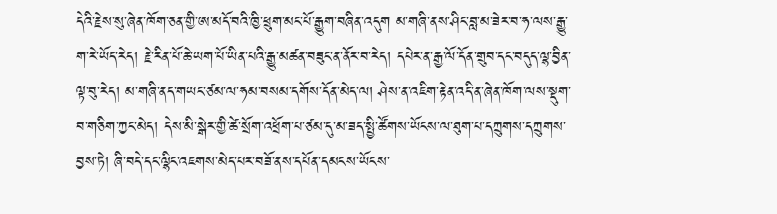དེའི་རྗེས་སུ་ཞེན་ཁོག་ཅན་གྱི་ཨ་མདོ་བའི་ཁྱི་ཕྲུག་མང་པོ་རྒྱུག་བཞིན་འདུག མ་གཞི་ནས་ཤིང་བླ་མ་ཟེར་བ་ཧ་ལས་རྒྱུ་ག་རེ་ཡོད་རེད། རྗེ་རིན་པོ་ཆེ་ཡག་པོ་ཡིན་པའི་རྒྱུ་མཚན་བཟུང་ན་ནོར་བ་རེད། དཔེར་ན་རྒྱ་ལོ་དོན་གྲུབ་དང་བདུད་ལྷ་བྱིན་ལྟ་བུ་རེད། མ་གཞི་ནད་གཡང་ཙམ་ལ་ཧམ་བསམ་དགོས་དོན་མེད་ལ། ཤེས་ན་འཇིག་རྟེན་འདི་ན་ཞེན་ཁོག་ལས་སྡུག་བ་གཅིག་ཀྱང་མེད། དེས་མི་སྒེར་གྱི་ཚེ་སྲོག་འཕྲོག་པ་ཙམ་དུ་མ་ཟད་སྤྱི་ཚོགས་ཡོངས་ལ་ཐུག་པ་དཀྲུགས་དཀྲུགས་བྱས་ཏེ། ཞི་བདེ་དང་ལྷིང་འཇགས་མེད་པར་བཟོ་ནས་དཔོན་དམངས་ཡོངས་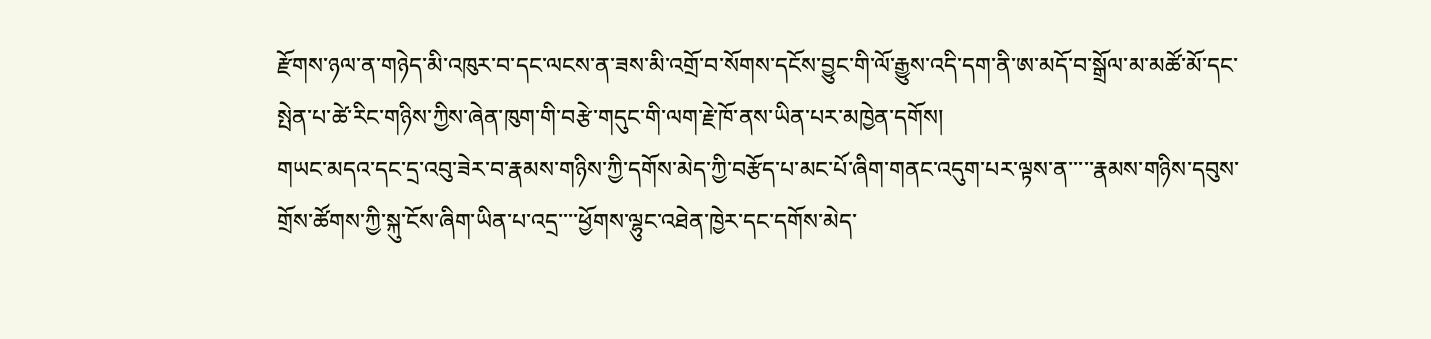རྫོགས་ཉལ་ན་གཉེད་མི་འཁུར་བ་དང་ལངས་ན་ཟས་མི་འགྲོ་བ་སོགས་དངོས་བྱུང་གི་ལོ་རྒྱུས་འདི་དག་ནི་ཨ་མདོ་བ་སྒྲོལ་མ་མཚོ་མོ་དང་སྤེན་པ་ཚེ་རིང་གཉིས་ཀྱིས་ཞེན་ཁུག་གི་བརྩེ་གདུང་གི་ལག་རྗེ་ཁོ་ནས་ཡིན་པར་མཁྱེན་དགོས།
གཡང་མདའ་དང་དྲ་འབུ་ཟེར་བ་རྣམས་གཉིས་ཀྱི་དགོས་མེད་ཀྱི་བརྩོད་པ་མང་པོ་ཞིག་གནང་འདུག་པར་ལྟས་ན་་་་་རྣམས་གཉིས་དབུས་གྲོས་ཚོགས་ཀྱི་སྐུ་ངོས་ཞིག་ཡིན་པ་འདྲ་་་་ཕྱོགས་ལྷུང་འཐེན་ཁྱེར་དང་དགོས་མེད་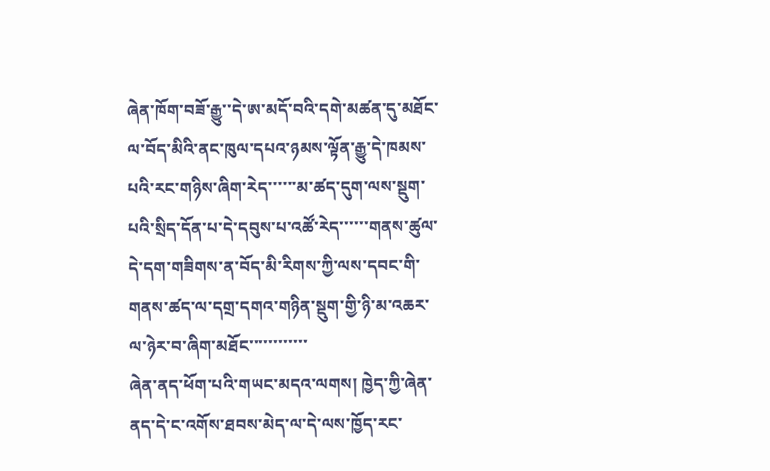ཞེན་ཁོག་བཟོ་རྒྱུ་་དེ་ཨ་མདོ་བའི་དགེ་མཚན་དུ་མཐོང་ལ་བོད་མིའི་ནང་ཁུལ་དཔའ་ཉམས་ལྟོན་རྒྱུ་དེ་ཁམས་པའི་རང་གཉིས་ཞིག་རེད་་་་་་མ་ཚད་དུག་ལས་སྡུག་པའི་སྲིད་དོན་པ་དེ་དབུས་པ་འཚོ་རེད་་་་་་གནས་ཚུལ་དེ་དག་གཟིགས་ན་བོད་མི་རིགས་ཀྱི་ལས་དབང་གི་གནས་ཚད་ལ་དགྲ་དགའ་གཉིན་སྡུག་གྱི་ཉི་མ་འཆར་ལ་ཉེར་བ་ཞིག་མཐོང་་་་་་་་་་་་
ཞེན་ནད་ཕོག་པའི་གཡང་མདའ་ལགས། ཁྱེད་ཀྱི་ཞེན་ནད་དེ་ང་འགོས་ཐབས་མེད་ལ་དེ་ལས་ཁྱོད་རང་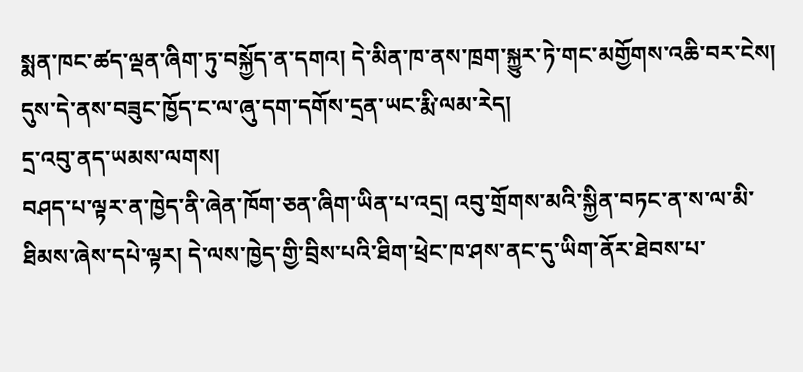སྨན་ཁང་ཚད་ལྡན་ཞིག་ཏུ་བསྐྱོད་ན་དགའ། དེ་མིན་ཁ་ནས་ཁྲག་སྐྱུར་ཏེ་གང་མགྱོགས་འཆི་བར་ངེས། དུས་དེ་ནས་བཟུང་ཁྱོད་ང་ལ་ཞུ་དག་དགོས་དྲན་ཡང་རྨི་ལམ་རེད།
དྲ་འབུ་ནད་ཡམས་ལགས།
བཤད་པ་ལྟར་ན་ཁྱེད་ནི་ཞེན་ཁོག་ཅན་ཞིག་ཡིན་པ་འདྲ། འབུ་གྲོགས་མའི་སྐྱིན་བཏང་ན་ས་ལ་མི་ཐིམས་ཞེས་དཔེ་ལྟར། དེ་ལས་ཁྱེད་གྱི་བྲིས་པའི་ཐིག་ཕྲེང་ཁ་ཤས་ནང་དུ་ཡིག་ནོར་ཐེབས་པ་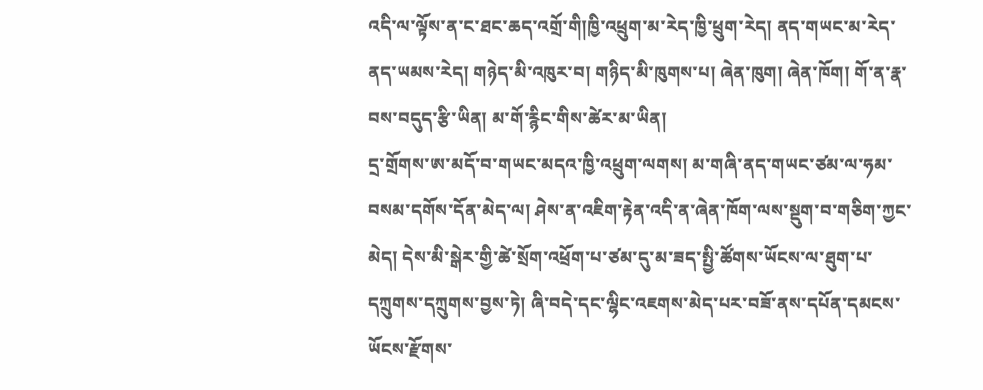འདི་ལ་ལྟོས་ན་ང་ཐང་ཆད་འགྲོ་གི།ཁྱི་འཕྲུག་མ་རེད་ཁྱི་ཕྲུག་རེད། ནད་གཡང་མ་རེད་ནད་ཡམས་རེད། གཉེད་མི་འཁུར་བ། གཉིད་མི་ཁུགས་པ། ཞེན་ཁུག། ཞེན་ཁོག། གོ་ན་རྣ་བས་བདུད་རྩི་ཡིན། མ་གོ་རྙིང་གིས་ཚེར་མ་ཡིན།
དྲ་གྲོགས་ཨ་མདོ་བ་གཡང་མདའ་ཁྱི་འཕྲུག་ལགས། མ་གཞི་ནད་གཡང་ཙམ་ལ་ཧམ་བསམ་དགོས་དོན་མེད་ལ། ཤེས་ན་འཇིག་རྟེན་འདི་ན་ཞེན་ཁོག་ལས་སྡུག་བ་གཅིག་ཀྱང་མེད། དེས་མི་སྒེར་གྱི་ཚེ་སྲོག་འཕྲོག་པ་ཙམ་དུ་མ་ཟད་སྤྱི་ཚོགས་ཡོངས་ལ་ཐུག་པ་དཀྲུགས་དཀྲུགས་བྱས་ཏེ། ཞི་བདེ་དང་ལྷིང་འཇགས་མེད་པར་བཟོ་ནས་དཔོན་དམངས་ཡོངས་རྫོགས་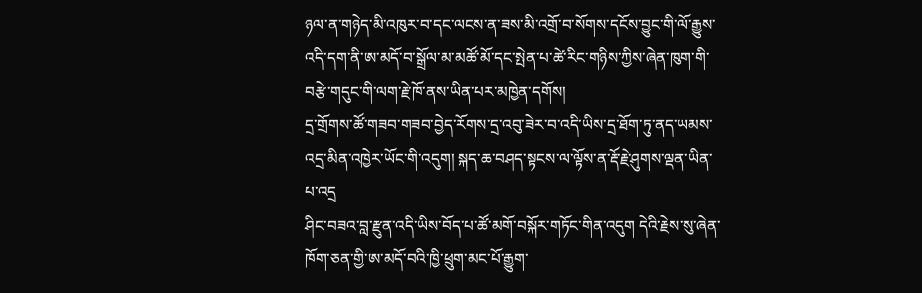ཉལ་ན་གཉེད་མི་འཁུར་བ་དང་ལངས་ན་ཟས་མི་འགྲོ་བ་སོགས་དངོས་བྱུང་གི་ལོ་རྒྱུས་འདི་དག་ནི་ཨ་མདོ་བ་སྒྲོལ་མ་མཚོ་མོ་དང་སྤེན་པ་ཚེ་རིང་གཉིས་ཀྱིས་ཞེན་ཁུག་གི་བརྩེ་གདུང་གི་ལག་རྗེ་ཁོ་ནས་ཡིན་པར་མཁྱེན་དགོས།
དྲ་གྲོགས་ཚོ་གཟབ་གཟབ་བྱེད་རོགས་དྲ་འབུ་ཟེར་བ་འདི་ཡིས་དྲ་ཐོག་ཏུ་ནད་ཡམས་འདྲ་མིན་འཁྱེར་ཡོང་གི་འདུག། སྐད་ཆ་བཤད་སྟངས་ལ་ལྟོས་ན་རྡོ་རྗེ་ཤུགས་ལྡན་ཡིན་པ་འདྲ
ཤིང་བཟའ་བླ་རྫུན་འདི་ཡིས་བོད་པ་ཚོ་མགོ་བསྐོར་གཏོང་གིན་འདུག དེའི་རྗེས་སུ་ཞེན་ཁོག་ཅན་གྱི་ཨ་མདོ་བའི་ཁྱི་ཕྲུག་མང་པོ་རྒྱུག་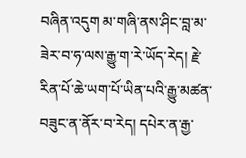བཞིན་འདུག མ་གཞི་ནས་ཤིང་བླ་མ་ཟེར་བ་ཧ་ལས་རྒྱུ་ག་རེ་ཡོད་རེད། རྗེ་རིན་པོ་ཆེ་ཡག་པོ་ཡིན་པའི་རྒྱུ་མཚན་བཟུང་ན་ནོར་བ་རེད། དཔེར་ན་རྒྱ་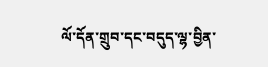ལོ་དོན་གྲུབ་དང་བདུད་ལྷ་བྱིན་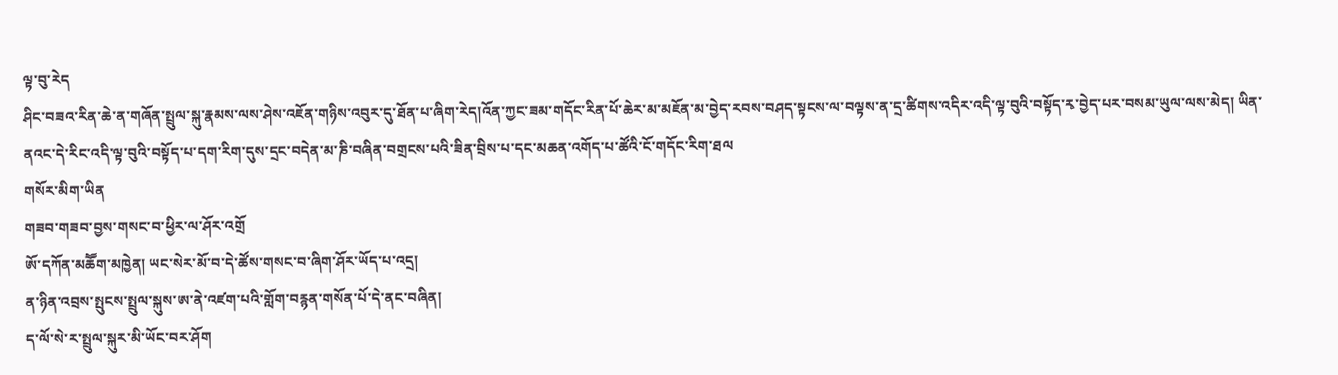ལྟ་བུ་རེད
ཤིང་བཟའ་རིན་ཆེ་ན་གཞོན་སྤྲུལ་སྐུ་རྣམས་ལས་ཤེས་འཇོན་གཉིས་འབུར་དུ་ཐོན་པ་ཞིག་རེད།འོན་ཀྱང་ཟམ་གདོང་རིན་པོ་ཆེར་མ་མཇོན་མ་བྱེད་རབས་བཤད་སྟངས་ལ་བལྟས་ན་དྲ་ཚིགས་འདིར་འདི་ལྟ་བུའི་བསྟོད་རྭ་བྱེད་པར་བསམ་ཡུལ་ལས་མེད། ཡིན་ནའང་དེ་རིང་འདི་ལྟ་བུའི་བསྟོད་པ་དག་རིག་དུས་དྲང་བདེན་མ་ཎི་བཞིན་བགྲངས་པའི་ཟིན་བྲིས་པ་དང་མཆན་འགོད་པ་ཚོའི་ངོ་གདོང་རིག་ཐལ
གསོར་མིག་ཡིན
གཟབ་གཟབ་བྱས་གསང་བ་ཕྱིར་ལ་ཤོར་འགྲོ
ཨོ་དཀོན་མཆཽག་མཁྱེན། ཡང་སེར་མོ་བ་དེ་ཚོས་གསང་བ་ཞིག་ཤོར་ཡོད་པ་འདྲ།
ན་ཉིན་འབྲས་སྤུངས་སྤྲུལ་སྐུས་ཨ་ནེ་འཛག་པའི་གློག་བརྙན་གསོན་པོ་དེ་ནང་བཞིན།
ད་ལོ་སེ་ར་སྤྲུལ་སྐུར་མི་ཡོང་བར་ཤོག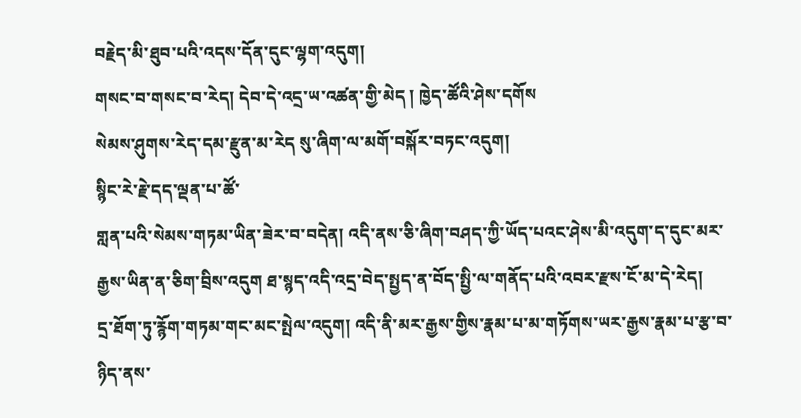བརྗེད་མི་ཐུབ་པའི་འདས་དོན་དུང་ལྷག་འདུག།
གསང་བ་གསང་བ་རེད། དེབ་དེ་འདྲ་ཡ་འཚན་གྱི་མེད ། ཁྱེད་ཚོའི་ཤེས་དགོས
སེམས་ཤུགས་རེད་དམ་རྫུན་མ་རེད སུ་ཞིག་ལ་མགོ་བསྐོར་བཏང་འདུག།
སྙིང་རེ་རྗེ་དད་ལྡན་པ་ཚོ་
གླན་པའི་སེམས་གཏམ་ཡིན་ཟེར་བ་བདེན། འདི་ནས་ཅི་ཞིག་བཤད་ཀྱི་ཡོད་པའང་ཤེས་མི་འདུག་ད་དུང་མར་རྒྱས་ཡིན་ན་ཅིག་བྲིས་འདུག ཐ་སྙད་འདི་འདྲ་བེད་སྤྱད་ན་བོད་སྤྱི་ལ་གནོད་པའི་འབར་རྫས་ངོ་མ་དེ་རེད།
དྲ་ཐོག་ཏུ་རྙོག་གཏམ་གང་མང་སྤེལ་འདུག། འདི་ནི་མར་རྒྱས་གྱིས་རྣམ་པ་མ་གཏོགས་ཡར་རྒྱས་རྣམ་པ་རྩ་བ་ཉིད་ནས་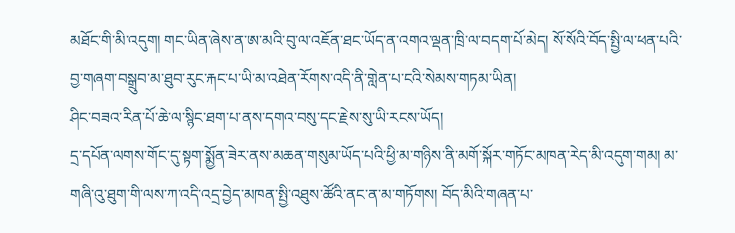མཐོང་གི་མི་འདུག། གང་ཡིན་ཞེས་ན་ཨ་མའི་བུ་ལ་འཇོན་ཐང་ཡོད་ན་འགའ་ལྡན་ཁྲི་ལ་བདག་པོ་མེད། སོ་སོའི་བོད་སྤྱི་ལ་ཕན་པའི་བྱ་གཞག་བསྒྲུབ་མ་ཐུབ་རུང་རྐང་པ་ཡི་མ་འཐེན་རོགས་འདི་ནི་གླེན་པ་ངའི་སེམས་གཏམ་ཡིན།
ཤིང་བཟའ་རིན་པོ་ཆེ་ལ་སྙིང་ཐག་པ་ནས་དགའ་བསུ་དང་རྗེས་སུ་ཡི་རངས་ཡོད།
དྲ་དཔོན་ལགས་གོང་དུ་སྟག་སྨྱོན་ཟེར་ནས་མཆན་གསུམ་ཡོད་པའི་ཕྱི་མ་གཉིས་ནི་མགོ་སྐོར་གཏོང་མཁན་རེད་མི་འདུག་གམ། མ་གཞི་འུ་ཐུག་གི་ལས་ཀ་འདི་འདྲ་བྱེད་མཁན་སྤྱི་འཐུས་ཚོའི་ནང་ན་མ་གཏོགས། བོད་མིའི་གཞན་པ་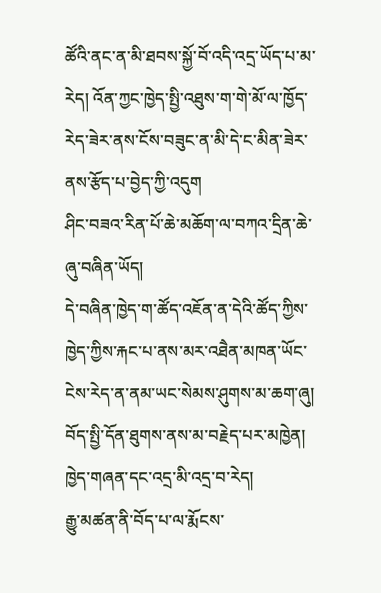ཚོའི་ནང་ན་མི་ཐབས་སྐྱོ་བོ་འདི་འདྲ་ཡོད་པ་མ་རེད། འོན་ཀྱང་ཁྱེད་སྤྱི་འཐུས་ག་གེ་མོ་ལ་ཁྱོད་རེད་ཟེར་ནས་ངོས་བཟུང་ན་མི་དེ་ང་མིན་ཟེར་ནས་རྩོད་པ་བྱེད་ཀྱི་འདུག
ཤིང་བཟའ་རིན་པོ་ཆེ་མཆོག་ལ་བཀའ་དྲིན་ཆེ་ཞུ་བཞིན་ཡོད།
དེ་བཞིན་ཁྱེད་ག་ཚོད་འཇོན་ན་དེའི་ཚོད་ཀྱིས་ཁྱེད་ཀྱིས་རྐང་པ་ནས་མར་འཐཻན་མཁན་ཡོང་ངེས་རེད་ན་ནམ་ཡང་སེམས་ཤུགས་མ་ཆག་ཞུ།
བོད་སྤྱི་དོན་ཐུགས་ནས་མ་བརྗེད་པར་མཁྱེན།
ཁྱེད་གཞན་དང་འདྲ་མི་འདྲ་བ་རེད།
རྒྱུ་མཚན་ནི་བོད་པ་ལ་རྨོངས་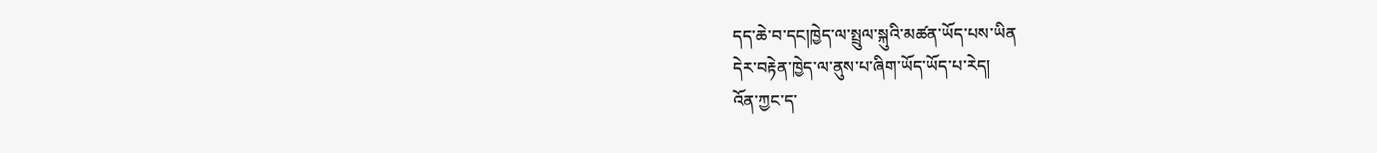དད་ཆེ་བ་དང།ཁྱེད་ལ་སྤྲུལ་སྐུའི་མཚན་ཡོད་པས་ཡིན
དེར་བརྟེན་ཁྱེད་ལ་ནུས་པ་ཞིག་ཡོད་ཡོད་པ་རེད།
འོན་ཀྱང་ད་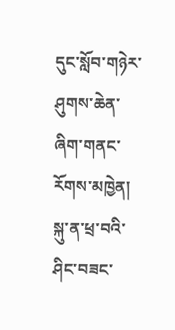དུང་སློབ་གཉེར་ཤུགས་ཆེན་ཞིག་གནང་རོགས་མཁྱེན།
སྐུ་ན་ཕྲ་བའི་ཤིང་བཟང་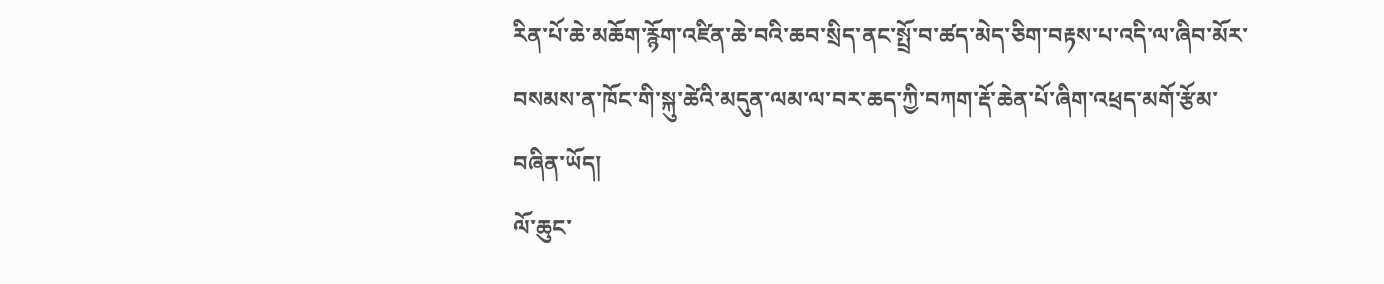རིན་པོ་ཆེ་མཆོག་རྙོག་འཛིན་ཆེ་བའི་ཆབ་སྲིད་ནང་སྤྲོ་བ་ཚད་མེད་ཅིག་བརྟས་པ་འདི་ལ་ཞིབ་མོར་བསམས་ན་ཁོང་གི་སྐུ་ཚེའི་མདུན་ལམ་ལ་བར་ཆད་ཀྱི་བཀག་རྡོ་ཆེན་པོ་ཞིག་འཕྲད་མགོ་རྩོམ་བཞིན་ཡོད།
ལོ་ཆུང་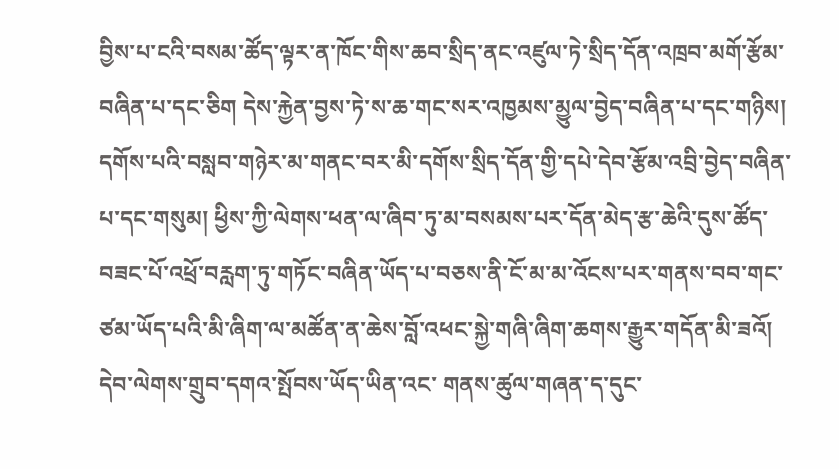བྱིས་པ་ངའི་བསམ་ཚོད་ལྟར་ན་ཁོང་གིས་ཆབ་སྲིད་ནང་འཛུལ་ཏེ་སྲིད་དོན་འཁྲབ་མགོ་རྩོམ་བཞིན་པ་དང་ཅིག དེས་རྐྱེན་བྱས་ཏེ་ས་ཆ་གང་སར་འཁྱམས་མྱུལ་བྱེད་བཞིན་པ་དང་གཉིས། དགོས་པའི་བསླབ་གཉེར་མ་གནང་བར་མི་དགོས་སྲིད་དོན་གྱི་དཔེ་དེབ་རྩོམ་འབྲི་བྱེད་བཞིན་པ་དང་གསུམ། ཕྱིས་ཀྱི་ལེགས་ཕན་ལ་ཞིབ་ཏུ་མ་བསམས་པར་དོན་མེད་རྩ་ཆེའི་དུས་ཚོད་བཟང་པོ་འཕྲོ་བརླག་ཏུ་གཏོང་བཞིན་ཡོད་པ་བཅས་ནི་ངོ་མ་མ་འོངས་པར་གནས་བབ་གང་ཙམ་ཡོད་པའི་མི་ཞིག་ལ་མཚོན་ན་ཆེས་བློ་འཕང་སྐྱེ་གཞི་ཞིག་ཆགས་རྒྱུར་གདོན་མི་ཟའོ།
དེབ་ལེགས་གྲུབ་དགའ་སྤོབས་ཡོད་ཡིན་འང་ གནས་ཚུལ་གཞན་ད་དུང་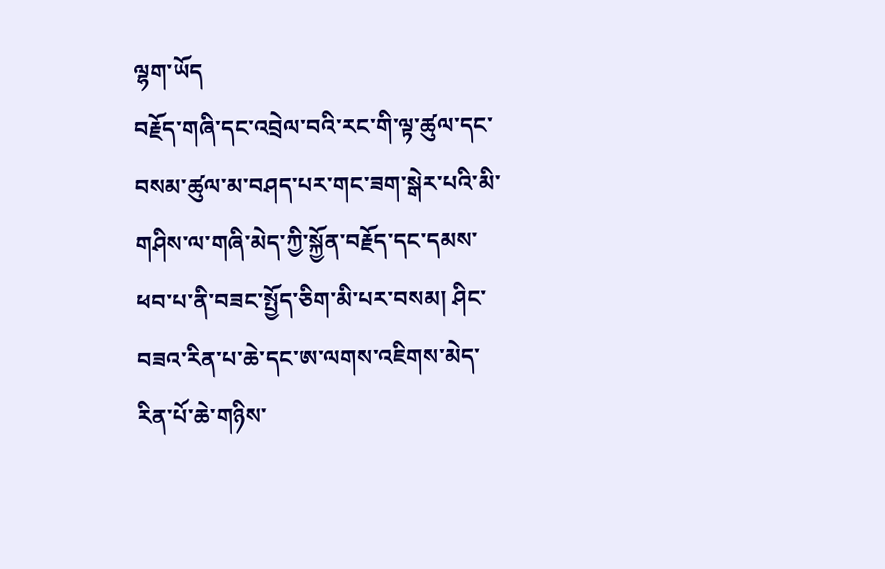ལྷག་ཡོད
བརྗོད་གཞི་དང་འབྲེལ་བའི་རང་གི་ལྟ་ཚུལ་དང་བསམ་ཚུལ་མ་བཤད་པར་གང་ཟག་སྒེར་པའི་མི་གཤིས་ལ་གཞི་མེད་ཀྱི་སྐྱོན་བརྗོད་དང་དམས་ཕབ་པ་ནི་བཟང་སྤྱོད་ཅིག་མི་པར་བསམ། ཤིང་བཟའ་རིན་པ་ཆེ་དང་ཨ་ལགས་འཇིགས་མེད་རིན་པོ་ཆེ་གཉིས་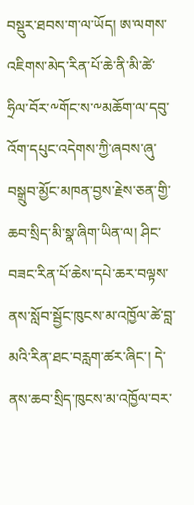བསྡུར་ཐབས་ག་ལ་ཡོད། ཨ་ལགས་འཇིགས་མེད་རིན་པོ་ཆེ་ནི་མི་ཚེ་ཧྲིལ་བོར་༸གོང་ས་༸མཆོག་ལ་དབུ་འོག་དཔུང་འདེགས་ཀྱི་ཞབས་ཞུ་བསྒྲུབ་མྱོང་མཁན་བྱས་རྗེས་ཅན་གྱི་ཆབ་སྲིད་མི་སྣ་ཞིག་ཡིན་ལ། ཤིང་བཟང་རིན་པོ་ཆེས་དཔེ་ཆར་བལྟས་ནས་སློབ་སྦྱོང་ཁུངས་མ་འཁྱོལ་ཚེ་བླ་མའི་རིན་ཐང་བརླག་ཚར་ཞིང་། དེ་ནས་ཆབ་སྲིད་ཁུངས་མ་འཁྱོལ་བར་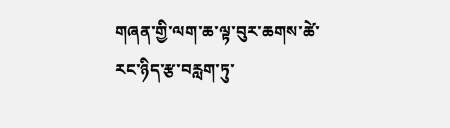གཞན་གྱི་ལག་ཆ་ལྟ་བུར་ཆགས་ཚེ་རང་ཉིད་རྩ་བརླག་ཏུ་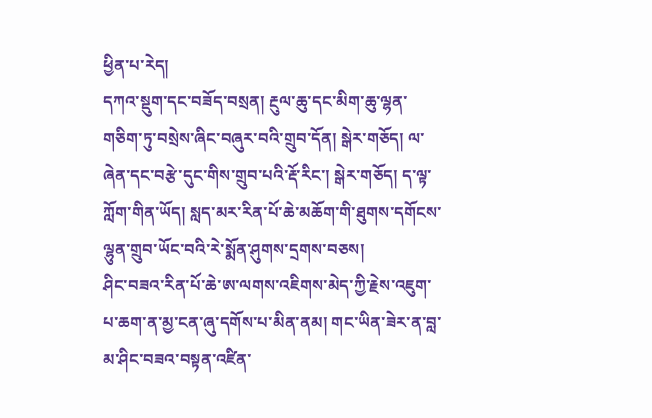ཕྱིན་པ་རེད།
དཀའ་སྡུག་དང་བཟོད་བསྲན། རྔུལ་ཆུ་དང་མིག་ཆུ་ལྷན་གཅིག་ཏུ་བསྲེས་ཞིང་བཞུར་བའི་གྲུབ་དོན། སྒེར་གཅོད། ལ་ཞེན་དང་བརྩེ་དུང་གིས་གྲུབ་པའི་རྡོ་རིང་། སྒེར་གཅོད། ད་ལྟ་ཀློག་གིན་ཡོད། སླད་མར་རིན་པོ་ཆེ་མཆོག་གི་ཐུགས་དགོངས་ལྷུན་གྲུབ་ཡོང་བའི་རེ་སྨོན་ཤུགས་དྲགས་བཅས།
ཤིང་བཟའ་རིན་པོ་ཆེ་ཨ་ལགས་འཇིགས་མེད་ཀྱི་རྗེས་འཇུག་པ་ཆག་ན་མྱ་ངན་ཞུ་དགོས་པ་མིན་ནམ། གང་ཡིན་ཟེར་ན་བླ་མ་ཤིང་བཟའ་བསྟན་འཛིན་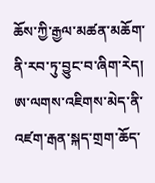ཆོས་ཀྱི་རྒྱལ་མཚན་མཆོག་ནི་རབ་ཏུ་བྱུང་བ་ཞིག་རེད། ཨ་ལགས་འཇིགས་མེད་ནི་འཛག་རྒན་སྐད་གྲག་ཆོད་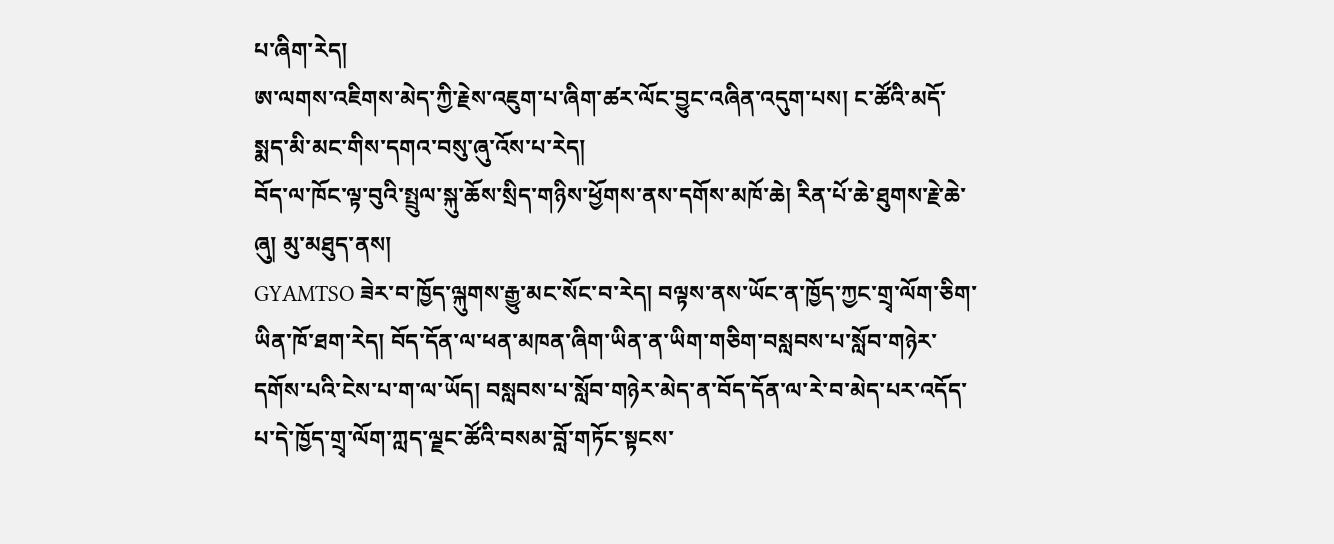པ་ཞིག་རེད།
ཨ་ལགས་འཇིགས་མེད་ཀྱི་རྗེས་འཇུག་པ་ཞིག་ཚར་ལོང་བྱུང་འཞིན་འདུག་པས། ང་ཚོའི་མདོ་སྨད་མི་མང་གིས་དགའ་བསུ་ཞུ་འོས་པ་རེད།
བོད་ལ་ཁོང་ལྟ་བུའི་སྤྲུལ་སྐུ་ཆོས་སྲིད་གཉིས་ཕྱོགས་ནས་དགོས་མཁོ་ཆེ། རིན་པོ་ཆེ་ཐུགས་རྗེ་ཆེ་ཞུ། མུ་མཐུད་ནས།
GYAMTSO ཟེར་བ་ཁྱོད་ལྐུགས་རྒྱུ་མང་སོང་བ་རེད། བལྟས་ནས་ཡོང་ན་ཁྱོད་ཀྱང་གྲྭ་ལོག་ཅིག་ཡིན་ཁོ་ཐག་རེད། བོད་དོན་ལ་ཕན་མཁན་ཞིག་ཡིན་ན་ཡིག་གཅིག་བསླབས་པ་སློབ་གཉེར་དགོས་པའི་ངེས་པ་ག་ལ་ཡོད། བསླབས་པ་སློབ་གཉེར་མེད་ན་བོད་དོན་ལ་རེ་བ་མེད་པར་འདོད་པ་དེ་ཁྱོད་གྲྭ་ལོག་ཀླད་ལྗང་ཚོའི་བསམ་བློ་གཏོང་སྟངས་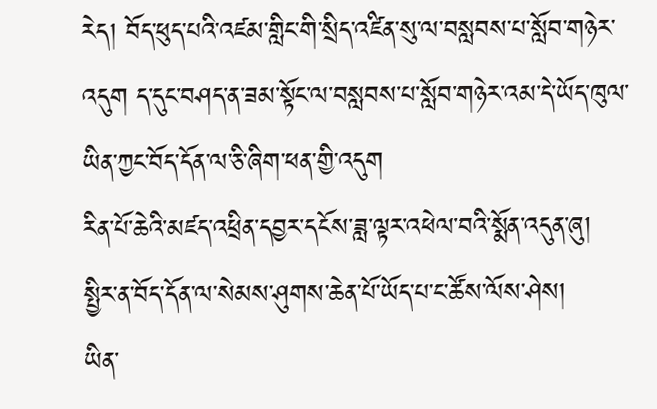རེད། བོད་ཕུད་པའི་འཛམ་གླིང་གི་སྲིད་འཛིན་སུ་ལ་བསླབས་པ་སློབ་གཉེར་འདུག ད་དུང་བཤད་ན་ཟམ་སྟོང་ལ་བསླབས་པ་སློབ་གཉེར་འམ་དེ་ཡོད་ཁུལ་ཡིན་ཀྱང་བོད་དོན་ལ་ཅི་ཞིག་ཕན་གྱི་འདུག
རིན་པོ་ཆེའི་མཛད་འཕྲིན་དབྱར་དངོས་ཟླ་ལྟར་འཕེལ་བའི་སྨོན་འདུན་ཞུ།
སྤྱིར་ན་བོད་དོན་ལ་སེམས་ཤུགས་ཆེན་པོ་ཡོད་པ་ང་ཚོས་ལོས་ཤེས།
ཡིན་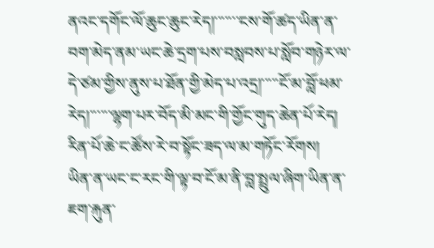ནའང་དགོང་ལོ་ཆུང་ཆུང་རེད།་་་་་་་ངས་གོ་ཚད་ཡིན་ན་བག་མེད་ནམ་ཡང་ཆེ་དྲག་པས་བསླབས་པ་སློབ་གཉེར་ལ་དེ་ཙམ་གྱིས་ནུས་པ་ཐོན་གྱི་མེད་པ་འདྲ།་་་་་ངོ་མ་བློ་ཕམ་རེད།་་་་་་ལྷག་པར་བོད་མི་མང་གི་གྱོང་གུད་ཆེན་པོ་རེད།
རིན་པོ་ཆེ་ང་ཚོས་རེ་བ་སྟོང་ཟད་ལ་མ་གཏོང་རོགས།
ཡིན་ན་ཡང་ང་རང་གི་ལྟ་བ་ངོ་མ་ནི་བླ་སྤྲུལ་ཞིག་ཡིན་ན་ཇག་རྐུན་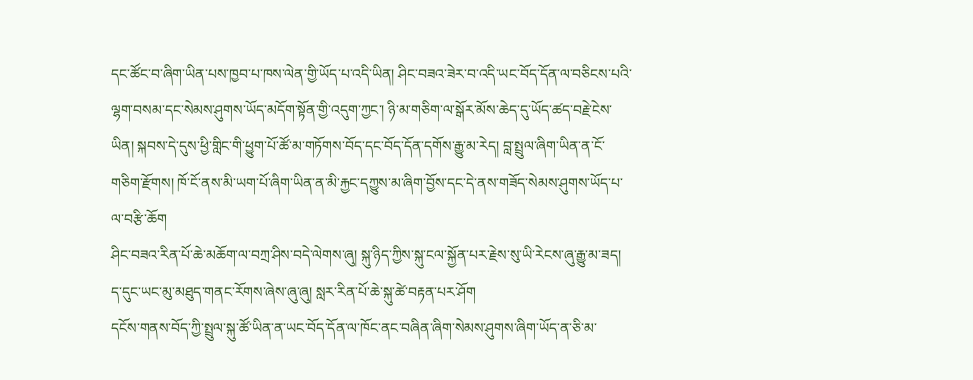དང་ཚོང་བ་ཞིག་ཡིན་པས་ཁྱབ་པ་ཁས་ལེན་གྱི་ཡོད་པ་འདི་ཡིན། ཤིང་བཟའ་ཟེར་བ་འདི་ཡང་བོད་དོན་ལ་བཅིངས་པའི་ལྷག་བསམ་དང་སེམས་ཤུགས་ཡོད་མདོག་སྟོན་གྱི་འདུག་ཀྱང་། ཉི་མ་གཅིག་ལ་སྒོར་མོས་ཆེད་དུ་ཡོད་ཚད་བརྗེ་ངེས་ཡིན། སྐབས་དེ་དུས་ཕྱི་གླིང་གི་ཕྱུག་པོ་ཚོ་མ་གཏོགས་བོད་དང་བོད་དོན་དགོས་རྒྱུ་མ་རེད། བླ་སྤྲུལ་ཞིག་ཡིན་ན་ངོ་གཅིག་རྫོགས། ཁོ་ངོ་ནས་མི་ཡག་པོ་ཞིག་ཡིན་ན་མི་རྐྱང་དཀྱུས་མ་ཞིག་བྱོས་དང་དེ་ནས་གཟོད་སེམས་ཤུགས་ཡོད་པ་ལ་བརྩི་ཆོག
ཤིང་བཟའ་རིན་པོ་ཆེ་མཆོག་ལ་བཀྲ་ཤིས་བདེ་ལེགས་ཞུ། སྐུ་ཉིད་ཀྱིས་སྐུ་ངལ་སྐྱོན་པར་རྗེས་སུ་ཡི་རེངས་ཞུ་རྒྱུ་མ་ཟད། ད་དུང་ཡང་མུ་མཐུད་གནང་རོགས་ཞེས་ཞུ་ཞུ། སླར་རིན་པོ་ཆེ་སྐུ་ཚེ་བརྟན་པར་ཤོག
དངོས་གནས་བོད་ཀྱི་སྤྲུལ་སྐུ་ཚོ་ཡིན་ན་ཡང་བོད་དོན་ལ་ཁོང་ནང་བཞིན་ཞིག་སེམས་ཤུགས་ཞིག་ཡོད་ན་ཅི་མ་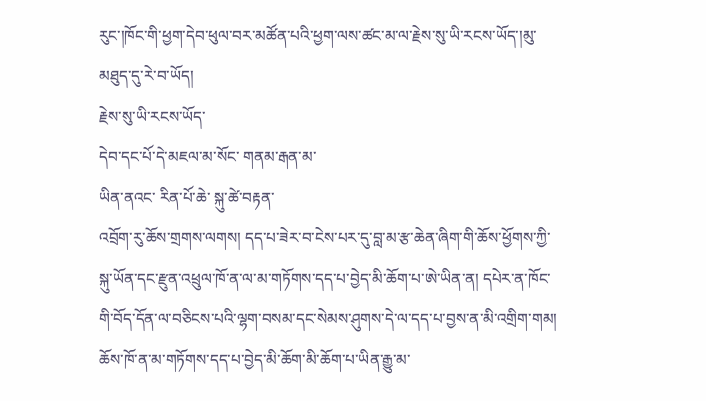རུང་།ཁོང་གི་ཕྱག་དེབ་ཕུལ་བར་མཚོན་པའི་ཕྱག་ལས་ཚང་མ་ལ་རྗེས་སུ་ཡི་རངས་ཡོད་།མུ་མཐུད་དུ་རེ་བ་ཡོད།
རྗེས་སུ་ཡི་རངས་ཡོད་
དེབ་དང་པོ་དེ་མཇལ་མ་སོང་ གནམ་རྒན་མ་
ཡིན་ནའང་ རིན་པོ་ཆེ་ སྐུ་ཚེ་བརྟན་
འབྲོག་རུ་ཆོས་གྲགས་ལགས། དད་པ་ཟེར་བ་ངེས་པར་དུ་བླ་མ་རྩ་ཆེན་ཞིག་གི་ཆོས་ཕྱོགས་ཀྱི་སྐུ་ཡོན་དང་རྫུན་འཕྲུལ་ཁོ་ན་ལ་མ་གཏོགས་དད་པ་བྱེད་མི་ཆོག་པ་ཨེ་ཡིན་ན། དཔེར་ན་ཁོང་གི་བོད་དོན་ལ་བཅིངས་པའི་ལྷག་བསམ་དང་སེམས་ཤུགས་དེ་ལ་དད་པ་བྱས་ན་མི་འགྲིག་གམ། ཆོས་ཁོ་ན་མ་གཏོགས་དད་པ་བྱེད་མི་ཆོག་མི་ཆོག་པ་ཡིན་རྒྱུ་མ་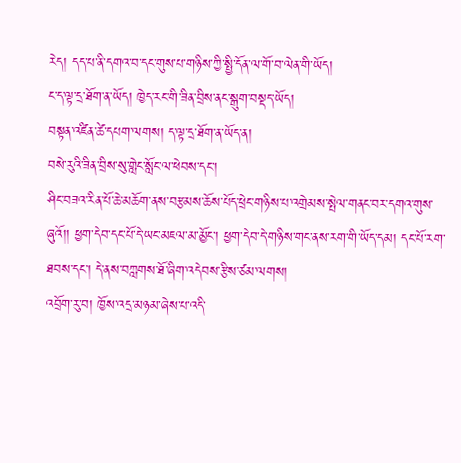རེད། དད་པ་ནི་དགའ་བ་དང་གུས་པ་གཉིས་ཀྱི་སྤྱི་དོན་ལ་གོ་བ་ལེན་གི་ཡོད།
ང་ད་ལྟ་དྲ་ཐོག་ན་ཡོད། ཁྱེད་རང་གི་ཟིན་བྲིས་ནང་སྒུག་བསྡད་ཡོད།
བསྟན་འཛིན་ཚེ་དཔག་ལགས། ད་ལྟ་དྲ་ཐོག་ན་ཡོད་ན།
བསེ་རུའི་ཟིན་བྲིས་སུ་གླེང་སློང་ལ་ཕེབས་དང་།
ཤིང་བཟའ་རིན་པོ་ཆེ་མཆོག་ནས་བརྩམས་ཆོས་པོད་ཕྲེང་གཉིས་པ་འགྲེམས་སྤེལ་གནང་བར་དགའ་གུས་ཞུའོ།། ཕྱག་དེབ་དང་པོ་དེ་ཡང་མཇལ་མ་མྱོང་། ཕྱག་དེབ་དེ་གཉིས་གང་ནས་རག་གི་ཡོད་དམ། དང་པོ་རག་ཐབས་དང་། དེ་ནས་བཀླགས་ཐོ་ཞིག་འདེབས་རྩིས་ཙམ་ལགས།
འབྲོག་རུ་བ། ཁྱོས་འདྲ་མཉམ་ཞེས་པ་འདི་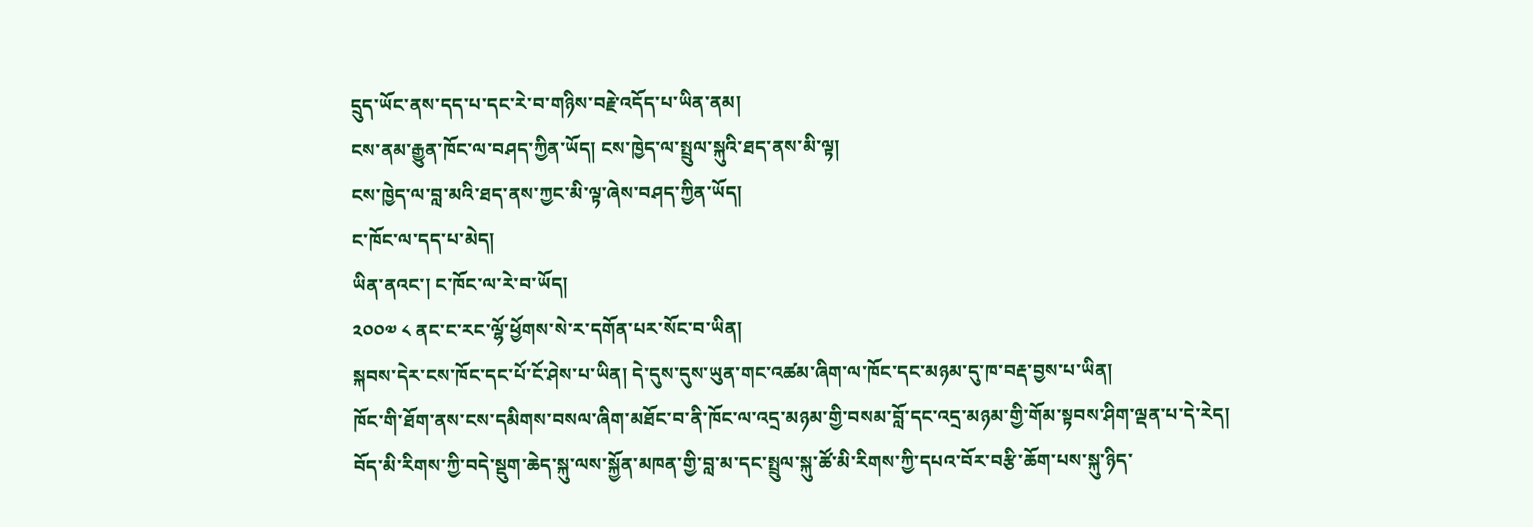དྲུད་ཡོང་ནས་དད་པ་དང་རེ་བ་གཉིས་བརྗེ་འདོད་པ་ཡིན་ནམ།
ངས་ནམ་རྒྱུན་ཁོང་ལ་བཤད་ཀྱིན་ཡོད། ངས་ཁྱེད་ལ་སྤྲུལ་སྐུའི་ཐད་ནས་མི་ལྟ།
ངས་ཁྱེད་ལ་བླ་མའི་ཐད་ནས་ཀྱང་མི་ལྟ་ཞེས་བཤད་ཀྱིན་ཡོད།
ང་ཁོང་ལ་དད་པ་མེད།
ཡིན་ནའང་། ང་ཁོང་ལ་རེ་བ་ཡོད།
༢༠༠༧ ༨ ནང་ང་རང་ལྷོ་ཕྱོགས་སེ་ར་དགོན་པར་སོང་བ་ཡིན།
སྐབས་དེར་ངས་ཁོང་དང་པོ་ངོ་ཤེས་པ་ཡིན། དེ་དུས་དུས་ཡུན་གང་འཚམ་ཞིག་ལ་ཁོང་དང་མཉམ་དུ་ཁ་བརྡ་བྱས་པ་ཡིན།
ཁོང་གི་ཐོག་ནས་ངས་དམིགས་བསལ་ཞིག་མཐོང་བ་ནི་ཁོང་ལ་འདྲ་མཉམ་གྱི་བསམ་བློ་དང་འདྲ་མཉམ་གྱི་གོམ་སྟབས་ཤིག་ལྡན་པ་དེ་རེད།
བོད་མི་རིགས་ཀྱི་བདེ་སྡུག་ཆེད་སྐུ་ལས་སྐྱོན་མཁན་གྱི་བླ་མ་དང་སྤྲུལ་སྐུ་ཚོ་མི་རིགས་ཀྱི་དཔའ་བོར་བརྩི་ཆོག་པས་སྐུ་ཉིད་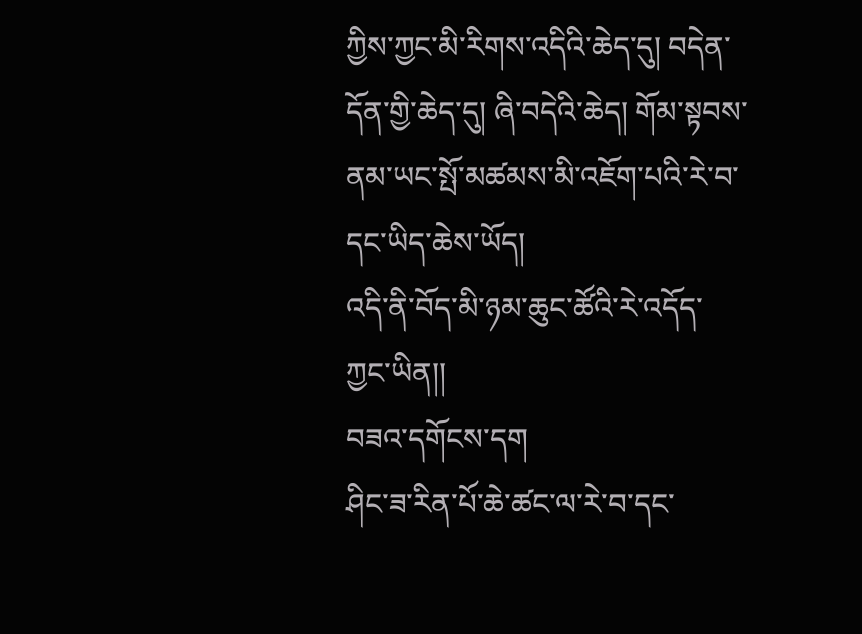ཀྱིས་ཀྱང་མི་རིགས་འདིའི་ཆེད་དུ། བདེན་དོན་གྱི་ཆེད་དུ། ཞི་བདེའི་ཆེད། གོམ་སྟབས་ནམ་ཡང་སྤོ་མཚམས་མི་འཇོག་པའི་རེ་བ་དང་ཡིད་ཆེས་ཡོད།
འདི་ནི་བོད་མི་ཉམ་ཆུང་ཚོའི་རེ་འདོད་ཀྱང་ཡིན།།
བཟའ་དགོངས་དག
ཤིང་ཟ་རིན་པོ་ཆེ་ཚང་ལ་རེ་བ་དང་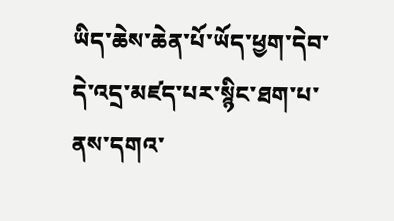ཡིད་ཆེས་ཆེན་པོ་ཡོད་ཕྱག་དེབ་དེ་འདྲ་མཛད་པར་སྙིང་ཐག་པ་ནས་དགའ་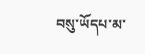བསུ་ཡོདཔ་མ་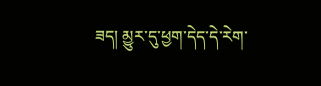ཟད། མྱུར་དུ་ཕྱག་དེད་དེ་རེག་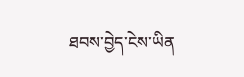ཐབས་བྱེད་ངེས་ཡིན